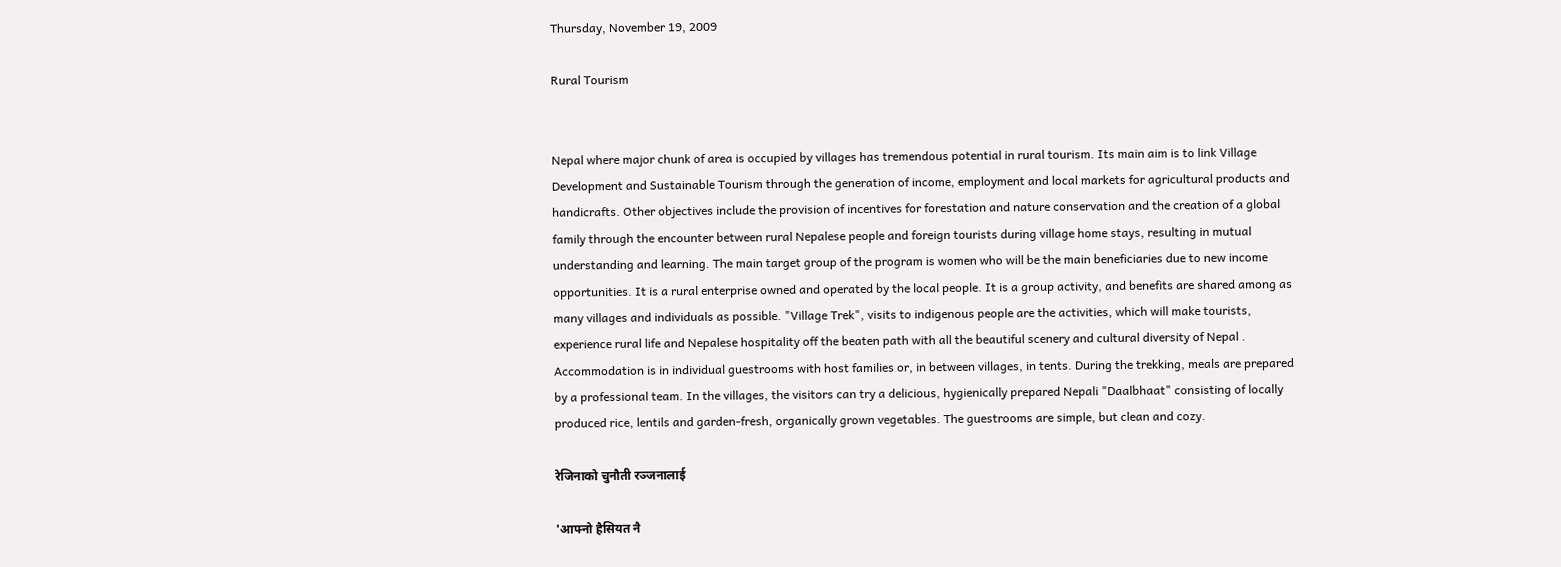Thursday, November 19, 2009

Rural Tourism


Nepal where major chunk of area is occupied by villages has tremendous potential in rural tourism. Its main aim is to link Village Development and Sustainable Tourism through the generation of income, employment and local markets for agricultural products and handicrafts. Other objectives include the provision of incentives for forestation and nature conservation and the creation of a global family through the encounter between rural Nepalese people and foreign tourists during village home stays, resulting in mutual understanding and learning. The main target group of the program is women who will be the main beneficiaries due to new income opportunities. It is a rural enterprise owned and operated by the local people. It is a group activity, and benefits are shared among as many villages and individuals as possible. "Village Trek", visits to indigenous people are the activities, which will make tourists, experience rural life and Nepalese hospitality off the beaten path with all the beautiful scenery and cultural diversity of Nepal . Accommodation is in individual guestrooms with host families or, in between villages, in tents. During the trekking, meals are prepared by a professional team. In the villages, the visitors can try a delicious, hygienically prepared Nepali "Daalbhaat" consisting of locally produced rice, lentils and garden-fresh, organically grown vegetables. The guestrooms are simple, but clean and cozy.

रेजिनाको चुनौती रञ्जनालाई

'आफ्नो हैसियत नै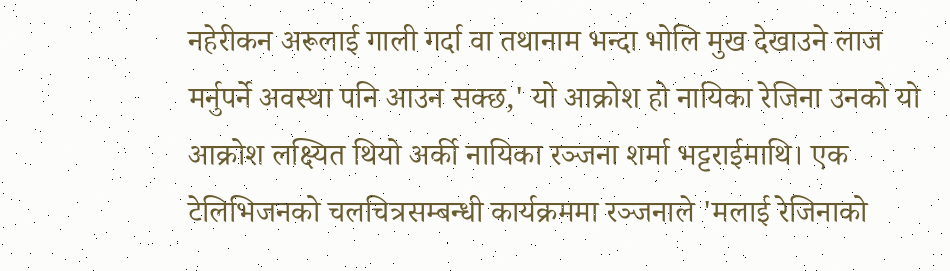नहेरीकन अरूलाई गाली गर्दा वा तथानाम भन्दा भोलि मुख देखाउने लाज मर्नुपर्ने अवस्था पनि आउन सक्छ,' यो आक्रोश हो नायिका रेजिना उनको यो आक्रोश लक्ष्यित थियो अर्की नायिका रञ्जना शर्मा भट्टराईमाथि। एक टेलिभिजनको चलचित्रसम्बन्धी कार्यक्रममा रञ्जनाले 'मलाई रेजिनाको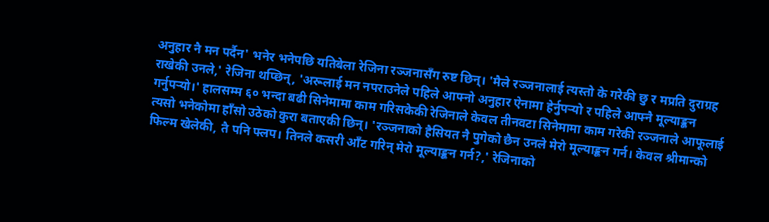अनुहार नै मन पर्दैन' भनेर भनेपछि यतिबेला रेजिना रञ्जनासँग रुष्ट छिन्। 'मैले रञ्जनालाई त्यस्तो के गरेकी छु र मप्रति दुराग्रह राखेकी उनले,' रेजिना थप्छिन्, 'अरूलाई मन नपराउनेले पहिले आफ्नो अनुहार ऐनामा हेर्नुपर्‍यो र पहिले आफ्नै मूल्याङ्कन गर्नुपर्‍यो।' हालसम्म ६० भन्दा बढी सिनेमामा काम गरिसकेकी रेजिनाले केवल तीनवटा सिनेमामा काम गरेकी रञ्जनाले आफूलाई त्यसो भनेकोमा हाँसो उठेको कुरा बताएकी छिन्। 'रञ्जनाको हैसियत नै पुगेको छैन उनले मेरो मूल्याङ्कन गर्न। केवल श्रीमान्को फिल्म खेलेकी, तै पनि फ्लप। तिनले कसरी आँट गरिन् मेरो मूल्याङ्कन गर्न?,' रेजिनाको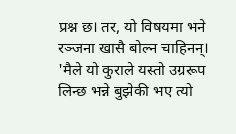प्रश्न छ। तर, यो विषयमा भने रञ्जना खासै बोल्न चाहिनन्। 'मैले यो कुराले यस्तो उग्ररूप लिन्छ भन्ने बुझेकी भए त्यो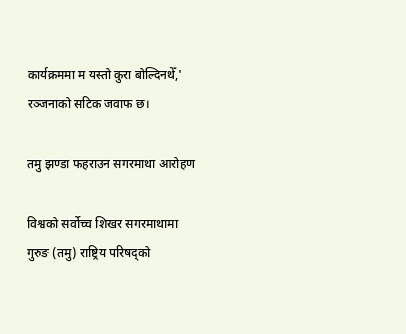कार्यक्रममा म यस्तो कुरा बोल्दिनथेँ,' रञ्जनाको सटिक जवाफ छ।

तमु झण्डा फहराउन सगरमाथा आरोहण

विश्वको सर्वोच्च शिखर सगरमाथामा गुरुङ (तमु) राष्ट्रिय परिषद्को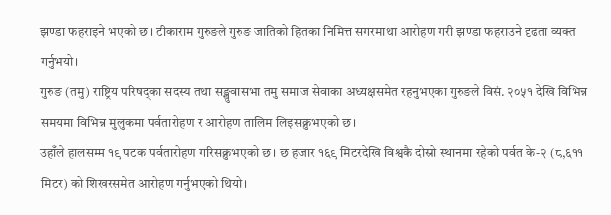झण्डा फहराइने भएको छ। टीकाराम गुरुङले गुरुङ जातिको हितका निमित्त सगरमाथा आरोहण गरी झण्डा फहराउने दृढता व्यक्त गर्नुभयो।
गुरुङ (तमु) राष्ट्रिय परिषद्का सदस्य तथा सङ्खुवासभा तमु समाज सेवाका अध्यक्षसमेत रहनुभएका गुरुङले विसं. २०५१ देखि विभिन्न समयमा विभिन्न मुलुकमा पर्वतारोहण र आरोहण तालिम लिइसक्नुभएको छ।
उहाँले हालसम्म १९ पटक पर्वतारोहण गरिसक्नुभएको छ। छ हजार १६९ मिटरदेखि विश्वकै दोस्रो स्थानमा रहेको पर्वत के-२ (८,६११ मिटर) को शिखरसमेत आरोहण गर्नुभएको थियो।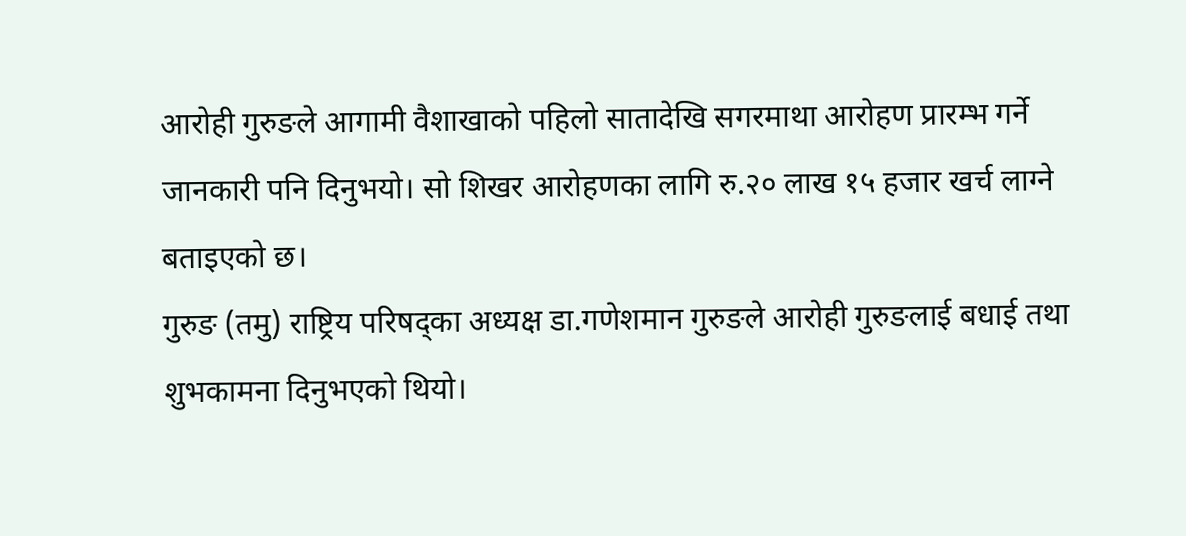आरोही गुरुङले आगामी वैशाखाको पहिलो सातादेखि सगरमाथा आरोहण प्रारम्भ गर्ने जानकारी पनि दिनुभयो। सो शिखर आरोहणका लागि रु.२० लाख १५ हजार खर्च लाग्ने बताइएको छ।
गुरुङ (तमु) राष्ट्रिय परिषद्का अध्यक्ष डा.गणेशमान गुरुङले आरोही गुरुङलाई बधाई तथा शुभकामना दिनुभएको थियो।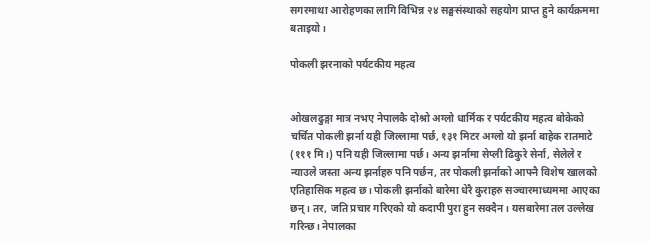सगरमाथा आरोहणका लागि विभिन्न २४ सङ्घसंस्थाको सहयोग प्राप्त हुने कार्यक्रममा बताइयो।

पोकली झरनाको पर्यटकीय महत्व


ओखलढुङ्गा मात्र नभए नेपालकै दोश्रो अग्लो धार्मिक र पर्यटकीय महत्व बोकेको चर्चित पोकली झर्ना यही जिल्लामा पर्छ, १३१ मिटर अग्लो यो झर्ना बाहेक रातमाटे (१११ मि।) पनि यही जिल्लामा पर्छ। अन्य झर्नामा सेप्ली ढिकुरे सेर्ना, सेलेले र न्याउले जस्ता अन्य झर्नाहरु पनि पर्छन, तर पोकली झर्नाको आफ्नै विशेष खालको एतिहासिक महत्व छ। पोकली झर्नाको बारेमा धेरै कुराहरु सञ्चारमाध्यममा आएका छन्। तर, जति प्रचार गरिएको यो कदापी पुरा हुन सक्दैन। यसबारेमा तल उल्लेख गरिन्छ। नेपालका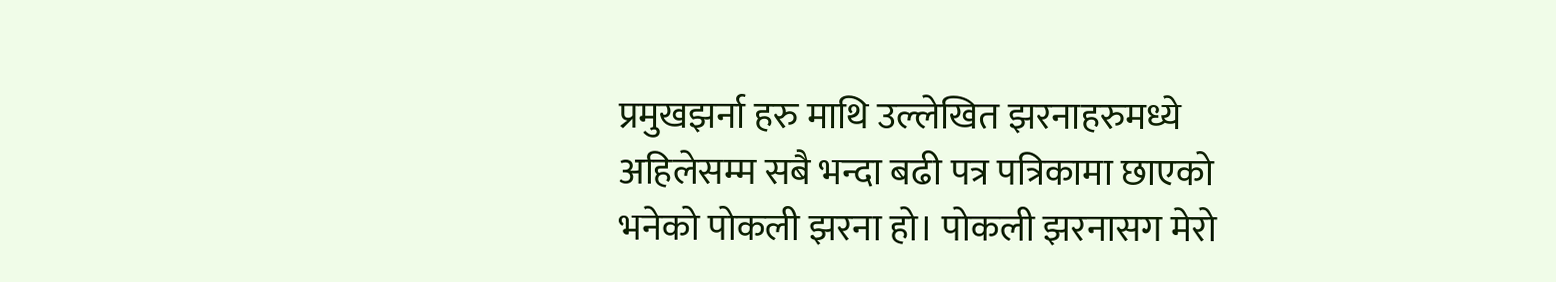प्रमुखझर्ना हरु माथि उल्लेखित झरनाहरुमध्ये अहिलेसम्म सबै भन्दा बढी पत्र पत्रिकामा छाएको भनेको पोकली झरना हो। पोकली झरनासग मेरो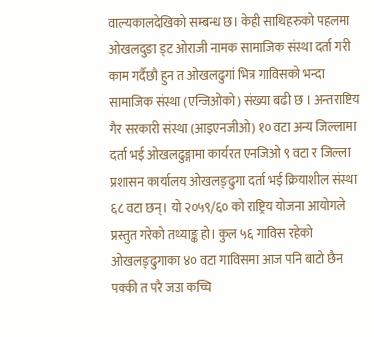वाल्यकालदेखिको सम्बन्ध छ। केही साथिहरुको पहलमा ओखलदुङा ड्ट ओराजी नामक सामाजिक संस्था दर्ता गरी काम गर्दैछौ हुन त ओखलढुगां भित्र गाविसको भन्दा सामाजिक संस्था (एन्जिओको) संख्या बढी छ । अन्तराष्टिय गैर सरकारी संस्था (आइएनजीओ) १० वटा अन्य जिल्लामा दर्ता भई ओखलढुङ्गामा कार्यरत एनजिओ ९ वटा र जिल्ला प्रशासन कार्यालय ओखलङ्ढुगा दर्ता भई क्रियाशील संस्था ६८ वटा छन्। यो २०५९/६० को राष्ट्रिय योजना आयोगले प्रस्तुत गरेको तथ्याङ्क हो। कुल ५६ गाविस रहेको ओखलङ्ढुगाका ४० वटा गाविसमा आज पनि बाटो छैन पक्की त परै जउा कच्चि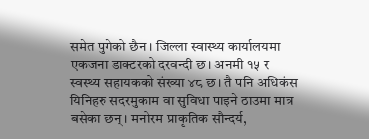समेत पुगेको छैन। जिल्ला स्वास्थ्य कार्यालयमा एकजना डाक्टरको दरवन्दी छ। अनमी १५ र स्वस्थ्य सहायकको संख्या ४८ छ। तै पनि अधिकंस यिनिहरु सदरमुकाम वा सुविधा पाइने ठाउमा मात्र बसेका छन्। मनोरम प्राकृतिक सौन्दर्य,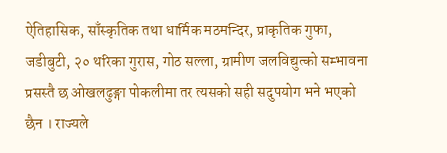ऐतिहासिक, साँस्कृतिक तथा धार्मिक मठमन्दिर, प्राकृतिक गुफा, जडीबुटी, २० थरिका गुरास, गोठ सल्ला, ग्रामीण जलविद्युत्को सम्भावना प्रसस्तै छ ओखलढुङ्गा पोकलीमा तर त्यसको सही सदुपयोग भने भएको छैन । राज्यले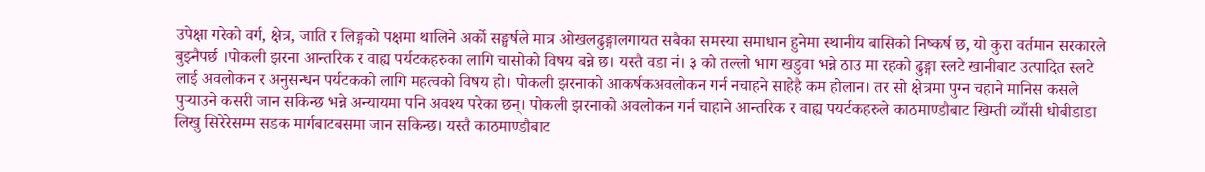उपेक्षा गरेको वर्ग, क्षेत्र, जाति र लिङ्गको पक्षमा थालिने अर्को सङ्घर्षले मात्र ओखलढुङ्गालगायत सबैका समस्या समाधान हुनेमा स्थानीय बासिको निष्कर्ष छ, यो कुरा वर्तमान सरकारले बुझ्नैपर्छ ।पोकली झरना आन्तरिक र वाह्य पर्यटकहरुका लागि चासोको विषय बन्ने छ। यस्तै वडा नं। ३ को तल्लो भाग खडुवा भन्ने ठाउ मा रहको ढुङ्गा स्लटे खानीबाट उत्पादित स्लटे लाई अवलोकन र अनुसन्धन पर्यटकको लागि महत्वको विषय हो। पोकली झरनाको आकर्षकअवलोकन गर्न नचाहने साहेहै कम होलान। तर सो क्षेत्रमा पुग्न चहाने मानिस कसले पुर्‍याउने कसरी जान सकिन्छ भन्ने अन्यायमा पनि अवश्य परेका छन्। पोकली झरनाको अवलोकन गर्न चाहाने आन्तरिक र वाह्य पयर्टकहरुले काठमाण्डौबाट खिम्ती व्याँसी धोबीडाडा लिखु सिरेरेसम्म सडक मार्गबाटबसमा जान सकिन्छ। यस्तै काठमाण्डौबाट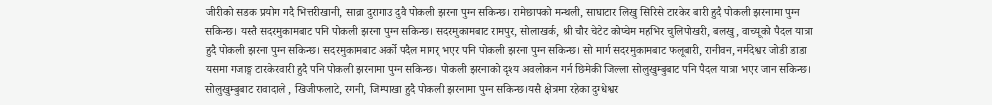जीरीको सडक प्रयोग गदै भित्तरीखानी, साव्रा दुरागाउ दुवै पोकली झरना पुग्न सकिन्छ। रामेछापको मन्थली, साघाटार लिखु सिरिसे टारकेर बारी हुदै पोकली झरनामा पुग्न सकिन्छ। यस्तै सदरमुकामबाट पनि पोकली झरना पुग्न सकिन्छ। सदरमुकामबाट रामपुर, सोलाखर्क, श्री चौर चेटेट कोप्चेम महभिर चुलिपोखरी, बलखु, वाच्यूको पैदल यात्रा हुदै पोकली झरना पुग्न सकिन्छ। सदरमुकामबाट अर्को पदैल मागर् भएर पनि पोकली झरना पुग्न सकिन्छ। सो मार्ग सदरमुकामबाट फलूबारी, रानीवन, नर्मदेश्वर जोडी डाडा यसमा गजाङ्ग टारकेरवारी हुदै पनि पोकली झरनामा पुग्न सकिन्छ। पोकली झरनाको दृश्य अवलोकन गर्न छिमेकी जिल्ला सोलुखुम्बुबाट पनि पैदल यात्रा भएर जान सकिन्छ। सोलुखुम्बुबाट रावादाले , खिजीफलाटे, रगनी, जिम्पाखा हुदै पोकली झरनामा पुग्न सकिन्छ।यसै क्षेत्रमा रहेका दुग्धेश्वर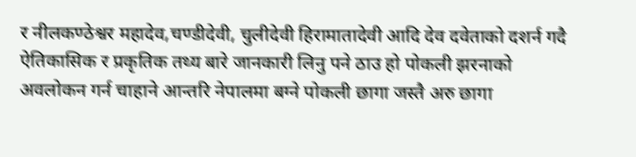र नीलकण्ठेश्वर महादेव,चण्डीदेवी, चुलीदेवी हिरामातादेवी आदि देव दवेताको दशर्न गदै ऐतिकासिक र प्रकृतिक तथ्य बारे जानकारी लिनु पने ठाउ हो पोकली झरनाको अवलोकन गर्न चाहाने आन्तरि नेपालमा बग्ने पोकली छागा जस्तै अरु छागा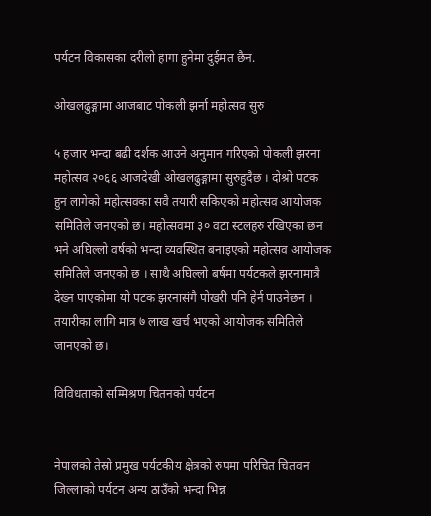पर्यटन विकासका दरीलो हागा हुनेमा दुईमत छैन.

ओखलढुङ्गामा आजबाट पोकली झर्ना महोत्सव सुरु

५ हजार भन्दा बढी दर्शक आउने अनुमान गरिएको पोकली झरना महोत्सव २०६६ आजदेखी ओखलढुङ्गामा सुरुहुदैछ । दोश्रो पटक हुन लागेको महोत्सवका सवै तयारी सकिएको महोत्सव आयोजक समितिले जनएको छ। महोत्सवमा ३० वटा स्टलहरु रखिएका छन भने अघिल्लो वर्षको भन्दा व्यवस्थित बनाइएको महोत्सव आयोजक समितिले जनएको छ । साथै अघिल्लो बर्षमा पर्यटकले झरनामात्रै देख्न पाएकोमा यो पटक झरनासंगै पोखरी पनि हेर्न पाउनेछन । तयारीका लागि मात्र ७ लाख खर्च भएको आयोजक समितिले जानएको छ।

विविधताको सम्मिश्रण चितनको पर्यटन


नेपालको तेस्रो प्रमुख पर्यटकीय क्षेत्रको रुपमा परिचित चितवन जिल्लाको पर्यटन अन्य ठाउँको भन्दा भिन्न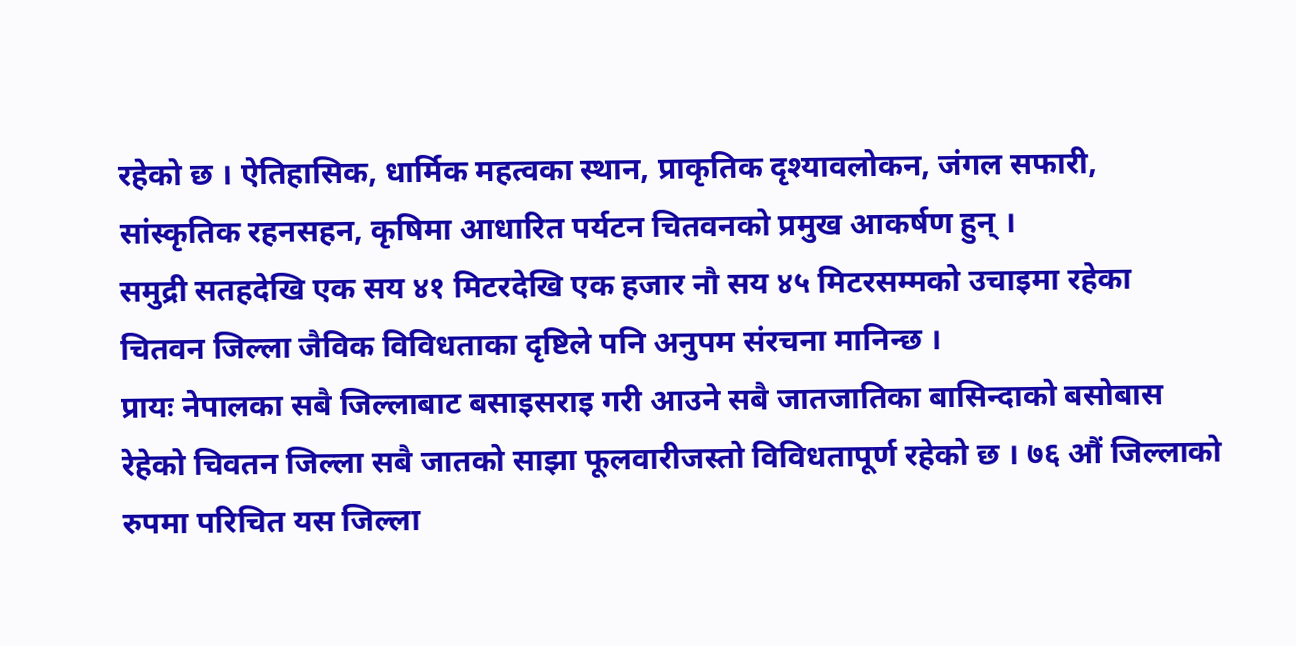रहेको छ । ऐतिहासिक, धार्मिक महत्वका स्थान, प्राकृतिक दृश्यावलोकन, जंगल सफारी, सांस्कृतिक रहनसहन, कृषिमा आधारित पर्यटन चितवनको प्रमुख आकर्षण हुन् ।
समुद्री सतहदेखि एक सय ४१ मिटरदेखि एक हजार नौ सय ४५ मिटरसम्मको उचाइमा रहेका चितवन जिल्ला जैविक विविधताका दृष्टिले पनि अनुपम संरचना मानिन्छ ।
प्रायः नेपालका सबै जिल्लाबाट बसाइसराइ गरी आउने सबै जातजातिका बासिन्दाको बसोबास रेहेको चिवतन जिल्ला सबै जातको साझा फूलवारीजस्तो विविधतापूर्ण रहेको छ । ७६ औं जिल्लाको रुपमा परिचित यस जिल्ला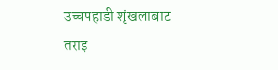उच्चपहाडी शृंखलाबाट तराइ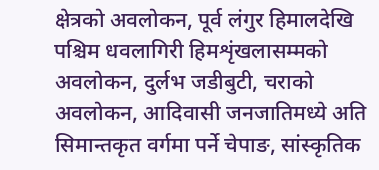क्षेत्रको अवलोकन, पूर्व लंगुर हिमालदेखि पश्चिम धवलागिरी हिमशृंखलासम्मको अवलोकन, दुर्लभ जडीबुटी, चराको अवलोकन, आदिवासी जनजातिमध्ये अति सिमान्तकृत वर्गमा पर्ने चेपाङ, सांस्कृतिक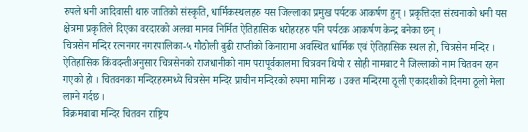रुपले धनी आदिवासी थारु जातिको संस्कृति, धार्मिकस्थलहरु यस जिल्लाका प्रमुख पर्यटक आकर्षण हुन् । प्रकृत्तिदत्त संरचनाको धनी यस क्षेत्रमा प्रकृतिले दिएका वरदारको अलवा मानव निर्मित ऐतिहासिक धरोहरहरु पनि पर्यटक आकर्षण केन्द्र बनेका छन् ।
चित्रसेन मन्दिर रत्ननगर नगरपालिका-५ गौठोली बुढी राप्तीको किनारामा अवस्थित धार्मिक एवं ऐतिहासिक स्थल हो, चित्रसेन मन्दिर । ऐतिहासिक किंवदन्तीअनुसार चित्रसेनको राजधानीको नाम परापूर्वकालमा चित्रवन थियो र सोही नामबाट नै जिल्लाको नाम चितवन रहन गएको हो । चितवनका मन्दिरहरुमध्ये चित्रसेन मन्दिर प्राचीन मन्दिरको रुपमा मानिन्छ । उक्त मन्दिरमा ठूली एकादशीको दिनमा ठूलो मेला लाग्ने गर्दछ ।
विक्रमबाबा मन्दिर चितवन राष्ट्रिय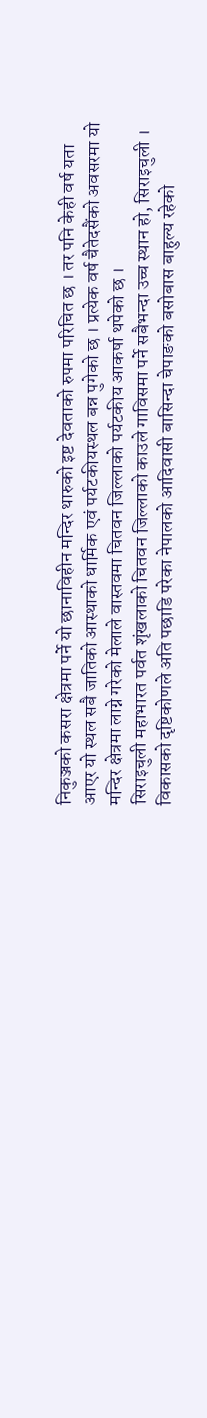निकुञ्जको कसरा क्षेत्रमा पर्ने यो छानाविहीन मन्दिर थारुको इष्ट देवताको रुपमा परिचित छ । तर पनि केही वर्ष यता आएर यो स्थल सबै जातिको आस्थाको धार्मिक एवं पर्यटकीयस्थल बन्न पुगेको छ । प्रत्येक वर्ष चैतेदसैंको अवसरमा यो मन्दिर क्षेत्रमा लाग्ने गरेको मेलाले वास्तवमा चितवन जिल्लाको पर्यटकीय आकर्षा थपेको छ ।
सिराइचुली महाभारत पर्वत शृंखलाको चितवन जिल्लाको काउले गाविसमा पर्ने सबैभन्दा उच्च स्थान हो, सिराइचुली । विकासको दृष्टिकोणले अति पछाडि परेका नेपालको आदिवासी बासिन्दा चेपाङको बसोबास बाहुल्य रहेको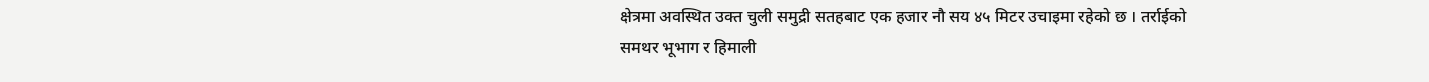क्षेत्रमा अवस्थित उक्त चुली समुद्री सतहबाट एक हजार नौ सय ४५ मिटर उचाइमा रहेको छ । तर्राईको समथर भूभाग र हिमाली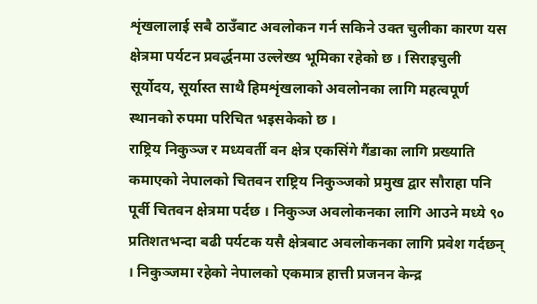शृंखलालाई सबै ठाउँबाट अवलोकन गर्न सकिने उक्त चुलीका कारण यस क्षेत्रमा पर्यटन प्रवर्द्धनमा उल्लेख्य भूमिका रहेको छ । सिराइचुली सूर्योदय, सूर्यास्त साथै हिमशृंखलाको अवलोनका लागि महत्वपूर्ण स्थानको रुपमा परिचित भइसकेको छ ।
राष्ट्रिय निकुञ्ज र मध्यवर्ती वन क्षेत्र एकसिंगे गैंडाका लागि प्रख्याति कमाएको नेपालको चितवन राष्ट्रिय निकुञ्जको प्रमुख द्वार सौराहा पनि पूर्वी चितवन क्षेत्रमा पर्दछ । निकुञ्ज अवलोकनका लागि आउने मध्ये ९० प्रतिशतभन्दा बढी पर्यटक यसै क्षेत्रबाट अवलोकनका लागि प्रवेश गर्दछन् । निकुञ्जमा रहेको नेपालको एकमात्र हात्ती प्रजनन केन्द्र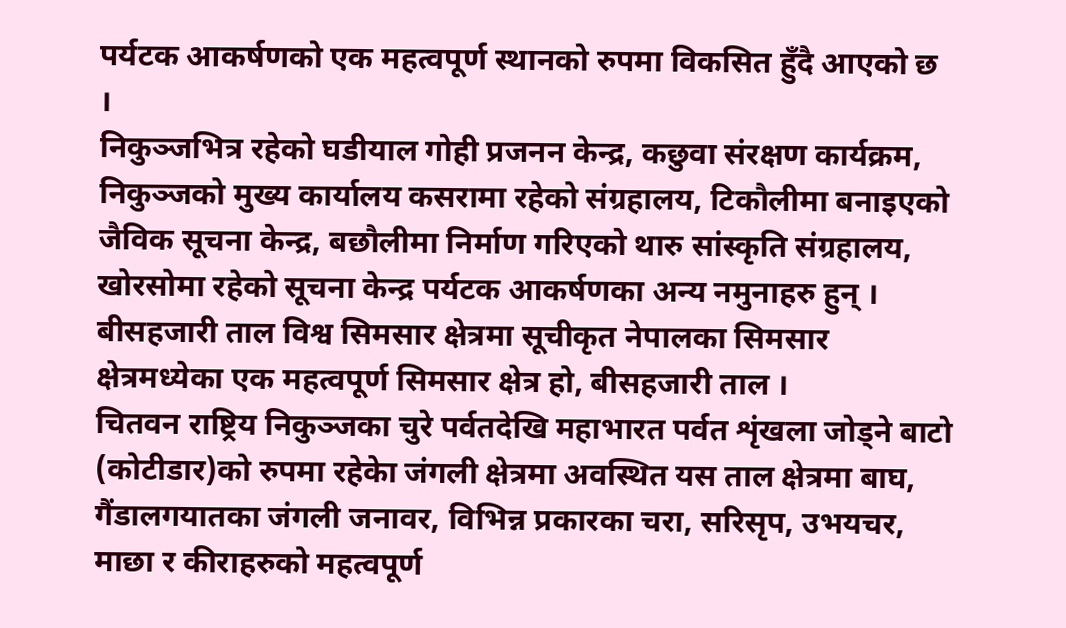पर्यटक आकर्षणको एक महत्वपूर्ण स्थानको रुपमा विकसित हुँदै आएको छ ।
निकुञ्जभित्र रहेको घडीयाल गोही प्रजनन केन्द्र, कछुवा संरक्षण कार्यक्रम, निकुञ्जको मुख्य कार्यालय कसरामा रहेको संग्रहालय, टिकौलीमा बनाइएको जैविक सूचना केन्द्र, बछौलीमा निर्माण गरिएको थारु सांस्कृति संग्रहालय, खोरसोमा रहेको सूचना केन्द्र पर्यटक आकर्षणका अन्य नमुनाहरु हुन् । बीसहजारी ताल विश्व सिमसार क्षेत्रमा सूचीकृत नेपालका सिमसार क्षेत्रमध्येका एक महत्वपूर्ण सिमसार क्षेत्र हो, बीसहजारी ताल ।
चितवन राष्ट्रिय निकुञ्जका चुरे पर्वतदेखि महाभारत पर्वत शृंखला जोड्ने बाटो (कोटीडार)को रुपमा रहेकेा जंगली क्षेत्रमा अवस्थित यस ताल क्षेत्रमा बाघ, गैंडालगयातका जंगली जनावर, विभिन्न प्रकारका चरा, सरिसृप, उभयचर, माछा र कीराहरुको महत्वपूर्ण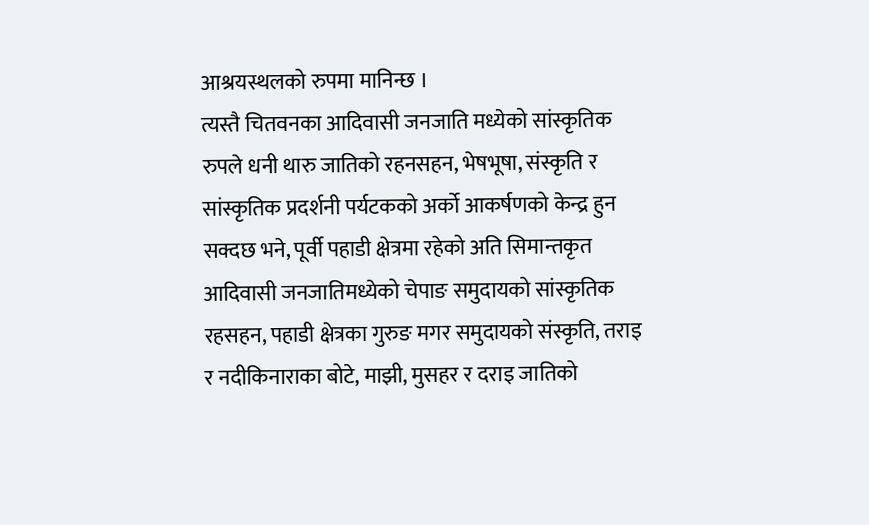आश्रयस्थलको रुपमा मानिन्छ ।
त्यस्तै चितवनका आदिवासी जनजाति मध्येको सांस्कृतिक रुपले धनी थारु जातिको रहनसहन, भेषभूषा, संस्कृति र सांस्कृतिक प्रदर्शनी पर्यटकको अर्को आकर्षणको केन्द्र हुन सक्दछ भने, पूर्वी पहाडी क्षेत्रमा रहेको अति सिमान्तकृत आदिवासी जनजातिमध्येको चेपाङ समुदायको सांस्कृतिक रहसहन, पहाडी क्षेत्रका गुरुङ मगर समुदायको संस्कृति, तराइ र नदीकिनाराका बोटे, माझी, मुसहर र दराइ जातिको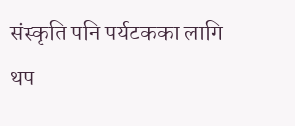संस्कृति पनि पर्यटकका लागि थप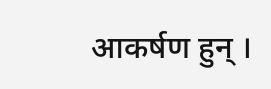आकर्षण हुन् ।